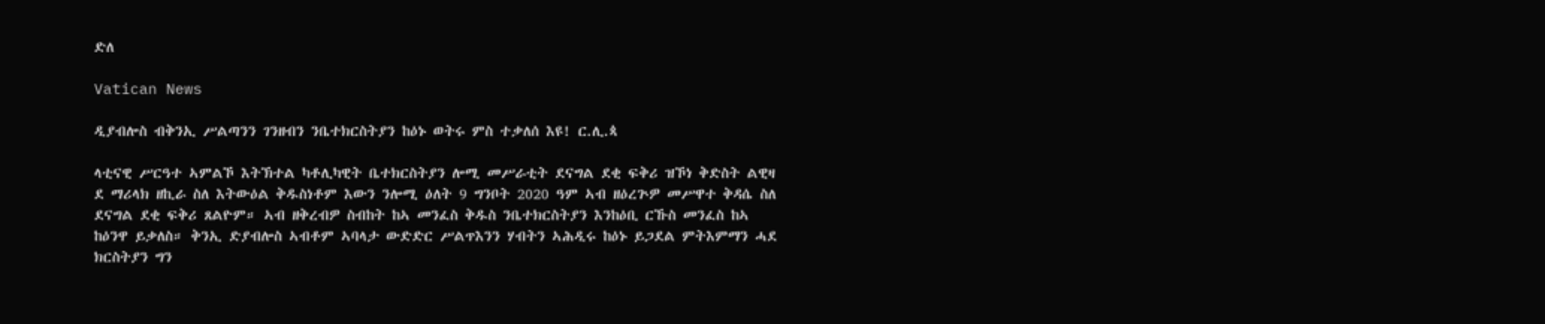ድለ

Vatican News

ዲያብሎስ ብቅንኢ ሥልጣንን ገንዘብን ንቤተክርስትያን ከዕኑ ወትሩ ምስ ተቃለሰ እዩ! ር.ሊ.ጳ

ላቲናዊ ሥርዓተ ኣምልኾ እትኽተል ካቶሊካዊት ቤተክርስትያን ሎሚ መሥራቲት ደናግል ደቂ ፍቅሪ ዝኾነ ቅድስት ልዊዛ ደ ማሪላክ ዘኪራ ስለ እትውዕል ቅዱስነቶም እውን ንሎሚ ዕለት 9 ግንቦት 2020 ዓም ኣብ ዘዕረጕዎ መሥዋተ ቅዳሴ ስለ ደናግል ደቂ ፍቅሪ ጸልዮም። ኣብ ዘቅረብዎ ስብከት ከኣ መንፈስ ቅዱስ ንቤተክርስትያን እንከዕቢ ርኹስ መንፈስ ከኣ ከዕንዋ ይቃለስ። ቅንኢ ድያብሎስ ኣብቶም ኣባላታ ውድድር ሥልጥእንን ሃብትን ኣሕዲሩ ከዕኑ ይጋደል ምትእምማን ሓደ ክርስትያን ግን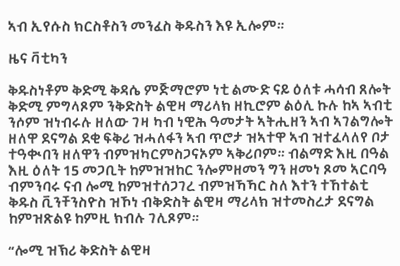ኣብ ኢየሱስ ክርስቶስን መንፈስ ቅዱስን እዩ ኢሎም።

ዜና ቫቲካን

ቅዱስነቶም ቅድሚ ቅዳሴ ምጅማሮም ነቲ ልሙድ ናይ ዕለቱ ሓሳብ ጸሎት ቅድሚ ምግላጾም ንቅድስት ልዊዛ ማሪላክ ዘኪሮም ልዕሊ ኩሉ ከኣ ኣብቲ ንሶም ዝነብሩሉ ዘለው ገዛ ካብ ነዊሕ ዓመታት ኣትሒዘን ኣብ ኣገልግሎት ዘለዋ ደናግል ደቂ ፍቅሪ ዝሓለፋን ኣብ ጥሮታ ዝኣተዋ ኣብ ዝተፈላለየ ቦታ ተዓቊበን ዘለዋን ብምዝካርምስጋናኦም ኣቅሪቦም። ብልማድ እዚ በዓል እዚ ዕለት 15 መጋቢት ከምዝዝከር ንሎምዘመን ግን ዘመነ ጾመ ኣርባዓ ብምንባሩ ናብ ሎሚ ከምዝተሰጋገረ ብምዝኻኻር ስለ እተን ተኸተልቲ ቅዱስ ቪንቸንስዮስ ዝኾነ ብቅድስት ልዊዛ ማሪላክ ዝተመስረታ ደናግል ከምዝጽልዩ ከምዚ ክብሉ ገሊጾም።

“ሎሚ ዝኽሪ ቅድስት ልዊዛ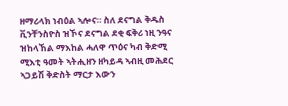ዘማሪላክ ነብዕል ኣሎና። ስለ ደናግል ቅዱስ ቪንቸንስዮስ ዝኾና ደናግል ደቂ ፍቅሪ ነዚ ንዓና ዝከላኸል ማእከል ሓለዋ ጥዕና ካብ ቅድሚ ሚእቲ ዓመት ኣትሒዘን ዘካይዳ ኣብዚ መሕደር ኣጋይሽ ቅድስት ማርታ እውን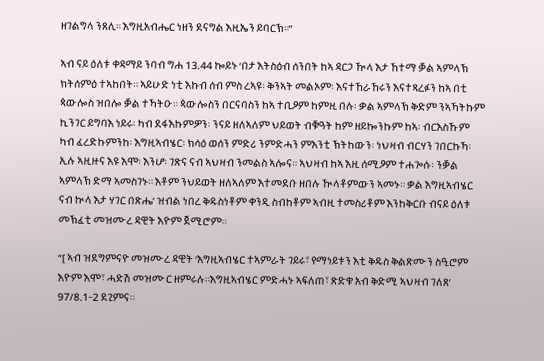ዘገልግላ ንጸሊ። እግዚአብሔር ነዘን ደናግል እዚኤን ይባርኽ።”

ኣብ ናይ ዕለቱ ቀዳማይ ንባብ ግሐ 13.44 ኰይኑ ‘በታ እትስዕብ ሰንበት ከኣ ዳርጋ ዂላ እታ ኸተማ ቓል ኣምላኽ ክትሰምዕ ተኣከበት። ኣይሁድ ነቲ እኩብ ሰብ ምስ ረኣዩ፡ ቅንኣት መልኦም፡ እናተኸራኸሩን እናተጻረፉን ከኣ በቲ ጳውሎስ ዝበሎ ቓል ተኻትዑ። ጳውሎስን በርናባስን ከኣ ተቢዖም ከምዚ በሉ፡ ቃል ኣምላኽ ቅድም ንኣኻትኩም ኪንገር ይግባእ ነይሩ፡ ካብ ደፋእኩምዎን፡ ንናይ ዘለኣለም ህይወት ብቑዓት ከም ዘይኰንኩም ከኣ፡ ብርእስኹም ካብ ፈረድኩምንከ፡ እግዚኣብሄር፡ ክሳዕ ወሰን ምድሪ ንምድሓን ምእንቲ ኽትከውን፡ ነህዛብ ብርሃን ገበርኩኻ፡ ኢሉ ኣዚዙና እዩ እሞ፡ እንሆ፡ ገጽና ናብ ኣህዛብ ንመልስ ኣሎና። ኣህዛብ ከኣ እዚ ሰሚዖም ተሐጐሱ፡ ንቓል ኣምላኽ ድማ ኣመስገኑ። እቶም ንህይወት ዘለኣለም እተመደቡ ዘበሉ ዂላቶምውን ኣመኑ። ቃል እግዚኣብሄር ናብ ኲላ እታ ሃገር በጽሔ’ ዝብል ነበረ ቅዱስነቶም ቀንዲ ስብከቶም ኣብዚ ተመስሪቶም እንከቅርቡ ብናይ ዕለቱ መኽፈቲ መዝሙረ ዳዊት እዮም ጀሚሮም።

“[ ኣብ ዝደግምናዮ መዝሙረ ዳዊት ‘እግዚኣብሄር ተኣምራት ገይሩ፣ የማነይቱን እቲ ቅዱስ ቅልጽሙን ስዒሮም እዮም እሞ፣ ሓድሽ መዝሙር ዘምሩሉ።እግዚኣብሄር ምድሓኑ ኣፍለጠ፣ ጽድቁ አብ ቅድሚ ኣህዛብ ገለጸ’ 97/8.1-2 ደጊምና።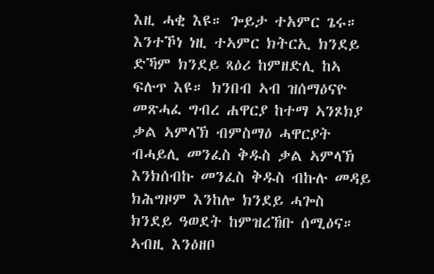እዚ ሓቂ እዩ። ጐይታ ተአምር ጌሩ። እንተኾነ ነዚ ተኣምር ክትርኢ ክንደይ ድኻም ክንደይ ጻዕሪ ከምዘድሊ ከኣ ፍሉጥ እዩ። ክንበብ ኣብ ዝሰማዕናዮ መጽሓፈ ግብረ ሐዋርያ ከተማ ኣንጾክያ ቃል ኣምላኽ ብምስማዕ ሓዋርያት ብሓይሊ መንፈስ ቅዱስ ቃል ኣምላኽ እንክሰብኩ መንፈስ ቅዱስ ብኩሉ መዳይ ክሕግዞም እንከሎ ክንደይ ሓጐስ ክንደይ ዓወደት ከምዝረኸቡ ሰሚዕና። ኣብዚ እንዕዘቦ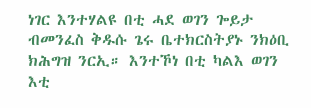ነገር እንተሃልዩ በቲ ሓደ ወገን ጐይታ ብመንፈስ ቅዱሱ ጌሩ ቤተክርስትያኑ ንክዕቢ ክሕግዝ ንርኢ። እንተኾነ በቲ ካልእ ወገን እቲ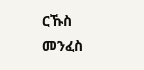ርኹስ መንፈስ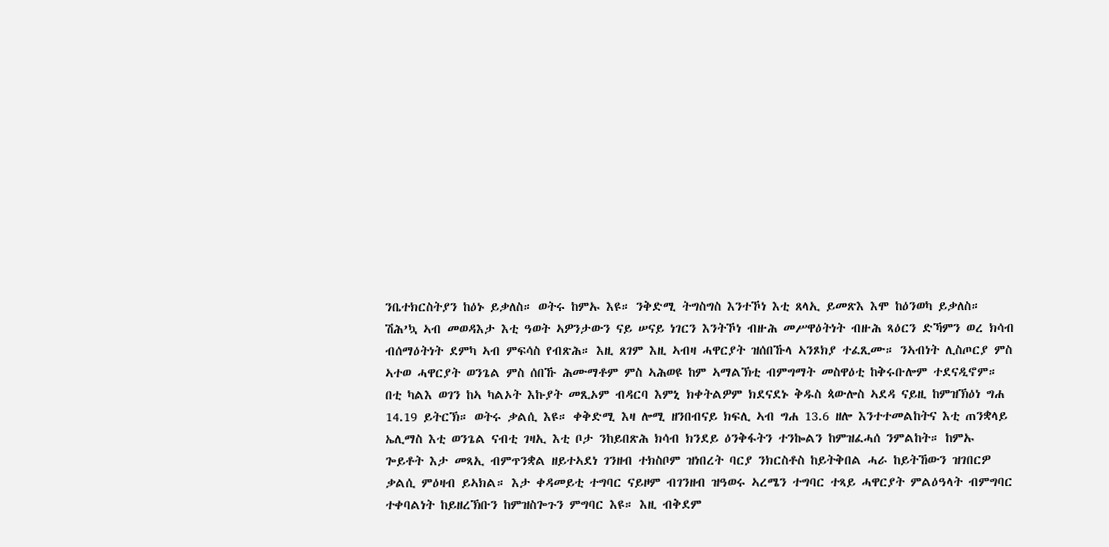ንቤተክርስትያን ከዕኑ ይቃለስ። ወትሩ ከምኡ እዩ። ንቅድሚ ትግስግስ እንተኾነ እቲ ጸላኢ ይመጽእ እሞ ከዕንወካ ይቃለስ። ሽሕ’ኳ ኣብ መወዳእታ እቲ ዓወት ኣዎንታውን ናይ ሠናይ ነገርን እንትኾነ ብዙሕ መሥዋዕትነት ብዙሕ ጻዕርን ድኻምን ወረ ክሳብ ብሰማዕትነት ደምካ ኣብ ምፍሳስ የብጽሕ። እዚ ጸገም እዚ ኣብዛ ሓዋርያት ዝሰበኹላ ኣንጾክያ ተፈጺሙ። ንኣብነት ሊስጦርያ ምስ ኣተወ ሓዋርያት ወንጌል ምስ ሰበኹ ሕሙማቶም ምስ ኣሕወዩ ከም ኣማልኽቲ ብምግማት መስዋዕቲ ከቅሩቡሎም ተደናዲኖም። በቲ ካልእ ወገን ከኣ ካልኦት እኩያት መጺኦም ብዳርባ እምኒ ክቀትልዎም ክደናደኑ ቅዱስ ጳውሎስ ኣደዳ ናይዚ ከምዝኽዕነ ግሐ 14.19 ይትርኽ። ወትሩ ቃልሲ እዩ። ቀቅድሚ እዛ ሎሚ ዘንበብናይ ክፍሊ ኣብ ግሐ 13.6 ዘሎ እንተተመልከትና እቲ ጠንቋላይ ኤሊማስ እቲ ወንጌል ናብቲ ገዛኢ እቲ ቦታ ንከይበጽሕ ክሳብ ክንደይ ዕንቅፋትን ተንኰልን ከምዝፈሓሰ ንምልከት። ከምኡ ጐይቶት እታ መጻኢ ብምጥንቋል ዘይተኣደነ ገንዘብ ተክስቦም ዝነበረት ባርያ ንክርስቶስ ከይትቅበል ሓራ ከይትኸውን ዝገበርዎ ቃልሲ ምዕዛብ ይኣክል። እታ ቀዳመይቲ ተግባር ናይዞም ብገንዘብ ዝዓወሩ ኣረሜን ተግባር ተጻይ ሓዋርያት ምልዕዓላት ብምግባር ተቀባልነት ከይዘረኽቡን ከምዝስጐጉን ምግባር እዩ። እዚ ብቅደም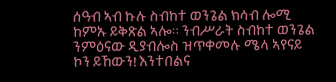ሰዓብ ኣብ ኩሉ ስብከተ ወንጌል ክሳብ ሎሚ ከምኡ ይቅጽል ኣሎ። ንብሥራት ስብከተ ወንጌል ንምዕናው ዲያብሎስ ዝጥቀመሉ ሜላ ኣየናይ ኮን ይኸውን! እንተበልና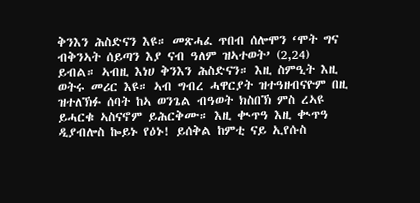ቅንእን ሕስድናን እዩ። መጽሓፈ ጥበብ ሰሎሞን ‘ሞት ግና ብቅንኣት ሰይጣን እያ ናብ ዓለም ዝኣተወት’ (2,24) ይብል። ኣብዚ እነሀ ቅንእን ሕስድናን። እዚ ስምዒት እዚ ወትሩ መሪር እዩ። ኣብ ግብረ ሓዋርያት ዝተዓዘብናዮም በዚ ዝተለኽፉ ሰባት ከኣ ወንጌል ብዓወት ክስበኽ ምስ ረኣዩ ይሓርቁ ኣስናኖም ይሕርቅሙ። እዚ ቊጥዓ እዚ ቊጥዓ ዲያብሎስ ኰይኑ የዕኑ! ይሰቅል ከምቲ ናይ ኢየሱስ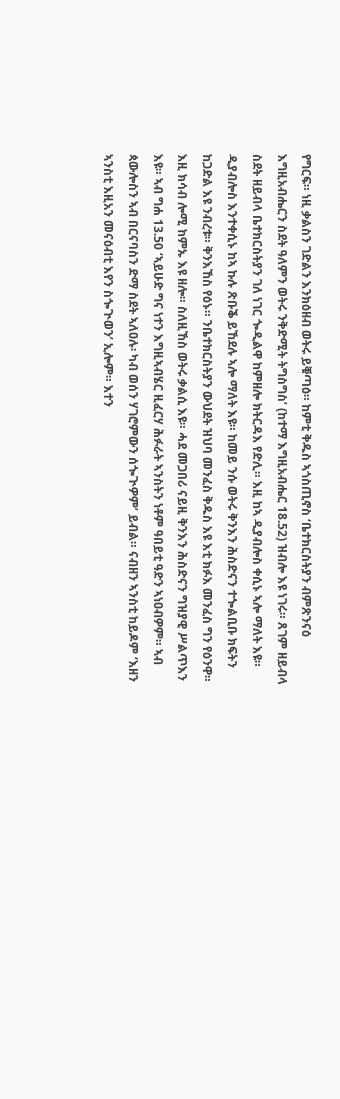የግርፍ። ነዚ ቃልስን ገድልን እንክዕዘብ ወትሩ ይቑጣዕ። ከምቲ ቅዱስ ኣጎስጢኖስ ‘ቤተክርስትያን ብምጽንናዕ እግዚአብሔርን ስደት ዓለምን ወትሩ ንቅድሚት ትግስግስ’ (ከተማ እግዚአብሔር 18.52) ዝብሎ እዩ ነገሩ። ጸገም ዘይብላ ስደት ዘይብላ ቤተክርስትያን ገለ ነገር ጐዲልዋ ከምዘሎ ክትርዳእ የድሊ። እዚ ከኣ ዲያብሎስ ቀሲኑ ኣሎ ማለት እዩ። ዲያብሎስ እንተቀሲኑ ከኣ ኩሉ ጽቡቕ ይኸደሉ ኣሎ ማለት እዩ። ከመይ ንሱ ወትሩ ቅንእን ሕስድናን ተጐልቢቡ ክፍትን ከጋድል እዩ ንብረቱ። ቅንእኸስ የዕኑ። ንቤተክርስትያን ውህደት ዝህባ መንፈስ ቅዱስ እዩ እቲ ክፉእ መንፈስ ግን የዕንዋ። እዚ ክሳብ ሎሚ ከምኡ እዩ ዘሎ። ስለዚኸስ ወትሩ ቃልሲ እዩ። ሓደ መጋበሪ ናይዚ ቅንእን ሕስድናን ግዝያዊ ሥልጥእን እዩ። ኣብ ግሐ 13.50 ‘ኣይሁድ ግና ነተን እግዚኣብሄር ዚፈርሃ ሕፉራት ኣንስትን ነቶም ዓበይቲ ዓድን ኣነዐብዎም። ኣብ ጳውሎስን ኣብ በርናባስን ድማ ስደት ኣለዐሉ፡ ካብ ወሰን ሃገሮምውን ሰጐጒዎም’ ይብል። ናብዘን ኣንስቲ ከይዶም ‘እዘን ኣንስቲ እዚአን መናዕብቲ እየን ስጐጒወን’ ኢሎም። እተን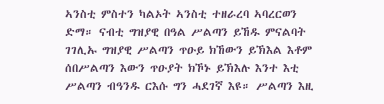ኣንስቲ ምስተን ካልኦት ኣንስቲ ተዘራረባ ኣባረርወን ድማ። ናብቲ ግዝያዊ በዓል ሥልጣን ይኸዱ ምናልባት ገገሊኡ ግዝያዊ ሥልጣን ጥዑይ ክኸውን ይኽእል እቶም ሰበሥልጣን እውን ጥዑያት ክኾኑ ይኽእሉ እንተ እቲ ሥልጣን ብዓንዱ ርእሱ ግን ሓደገኛ እዩ። ሥልጣን እዚ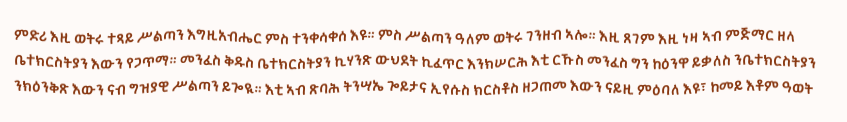ምድሪ እዚ ወትሩ ተጻይ ሥልጣን እግዚአብሔር ምስ ተንቀሳቀሰ እዩ። ምስ ሥልጣን ዓለም ወትሩ ገንዘብ ኣሎ። እዚ ጸገም እዚ ነዛ ኣብ ምጅማር ዘላ ቤተክርስትያን እውን የጋጥማ። መንፈስ ቅዱስ ቤተክርስትያን ኪሃንጽ ውህደት ኪፈጥር እንክሠርሕ እቲ ርኹስ መንፈስ ግን ከዕንዋ ይቃለስ ንቤተክርስትያን ንክዕንቅጽ እውን ናብ ግዝያዊ ሥልጣን ይጐዪ። እቲ ኣብ ጽባሕ ትንሣኤ ጐይታና ኢየሱስ ክርስቶስ ዘጋጠመ እውን ናይዚ ምዕባለ እዩ፣ ከመይ እቶም ዓወት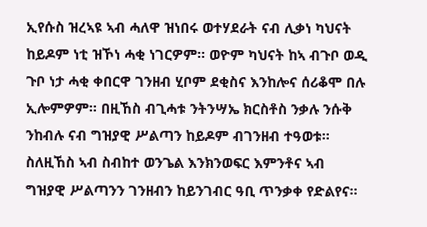ኢየሱስ ዝረኣዩ ኣብ ሓለዋ ዝነበሩ ወተሃደራት ናብ ሊቃነ ካህናት ከይዶም ነቲ ዝኾነ ሓቂ ነገርዎም። ወዮም ካህናት ከኣ ብጉቦ ወዲ ጉቦ ነታ ሓቂ ቀበርዋ ገንዘብ ሂቦም ደቂስና እንከሎና ሰሪቆሞ በሉ ኢሎምዎም። በዚኸስ ብጊሓቱ ንትንሣኤ ክርስቶስ ንቃሉ ንሱቅ ንከብሉ ናብ ግዝያዊ ሥልጣን ከይዶም ብገንዘብ ተዓወቱ። ስለዚኸስ ኣብ ስብከተ ወንጌል እንክንወፍር እምንቶና ኣብ ግዝያዊ ሥልጣንን ገንዘብን ከይንገብር ዓቢ ጥንቃቀ የድልየና።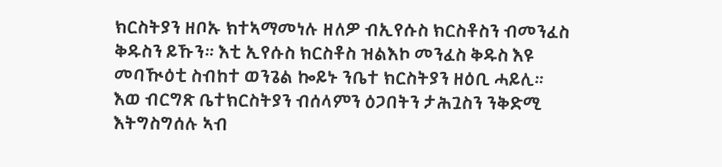ክርስትያን ዘቦኡ ክተኣማመነሉ ዘለዎ ብኢየሱስ ክርስቶስን ብመንፈስ ቅዱስን ይኹን። እቲ ኢየሱስ ክርስቶስ ዝልእኮ መንፈስ ቅዱስ እዩ መባዂዕቲ ስብከተ ወንጌል ኰይኑ ንቤተ ክርስትያን ዘዕቢ ሓይሊ። እወ ብርግጽ ቤተክርስትያን ብሰላምን ዕጋበትን ታሕጓስን ንቅድሚ እትግስግሰሉ ኣብ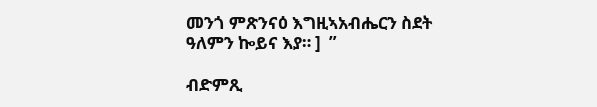መንጎ ምጽንናዕ እግዚኣአብሔርን ስደት ዓለምን ኰይና እያ። ]  ”

ብድምጺ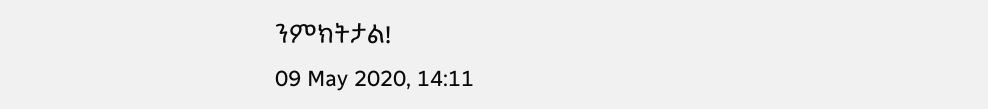ንምክትታል!
09 May 2020, 14:11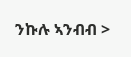ንኩሉ ኣንብብ >